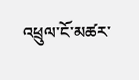འཕྲུལ་ངོ་མཚར་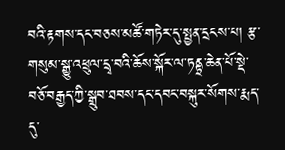བའི་རྟགས་དང་བཅས་མཚོ་གཏེར་དུ་སྤྱན་དྲངས་པ། རྩ་གསུམ་སྒྱུ་འཕྲུལ་དྲྭ་བའི་ཆོས་སྐོར་ལ་ཏནྟྲ་ཆེན་པོ་སྡེ་བཅོ་བརྒྱད་ཀྱི་སྒྲུབ་ཐབས་དང་དབང་བསྐུར་སོགས་རྨད་དུ་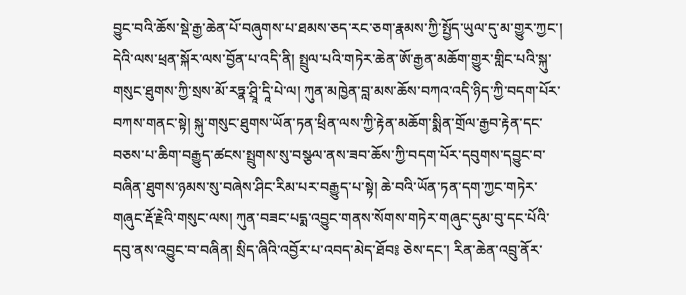བྱུང་བའི་ཆོས་སྡེ་རྒྱ་ཆེན་པོ་བཞུགས་པ་ཐམས་ཅད་རང་ཅག་རྣམས་ཀྱི་སྤྱོད་ཡུལ་དུ་མ་གྱུར་ཀྱང་། དེའི་ལས་ཕྲན་སྐོར་ལས་བྱོན་པ་འདི་ནི། སྤྲུལ་པའི་གཏེར་ཆེན་ཨོ་རྒྱན་མཆོག་གྱུར་གླིང་པའི་སྐུ་གསུང་ཐུགས་ཀྱི་སྲས་མོ་རཏྣ་ཤྲཱི་དཱི་པེ་ལ། ཀུན་མཁྱེན་བླ་མས་ཆོས་བཀའ་འདི་ཉིད་ཀྱི་བདག་པོར་བཀས་གནང་སྟེ། སྐུ་གསུང་ཐུགས་ཡོན་ཏན་ཕྲིན་ལས་ཀྱི་རྟེན་མཆོག་སྨིན་གྲོལ་རྒྱབ་རྟེན་དང་བཅས་པ་ཆིག་བརྒྱུད་ཚངས་སྤྲུགས་སུ་བསྩལ་ནས་ཟབ་ཆོས་ཀྱི་བདག་པོར་དབུགས་དབྱུང་བ་བཞིན་ཐུགས་ཉམས་སུ་བཞེས་ཤིང་རིམ་པར་བརྒྱུད་པ་སྟེ། ཆེ་བའི་ཡོན་ཏན་དག་ཀྱང་གཏེར་གཞུང་རྡོ་རྗེའི་གསུང་ལས། ཀུན་བཟང་པདྨ་འབྱུང་གནས་སོགས་གཏེར་གཞུང་དུམ་བུ་དང་པོའི་དབུ་ནས་འབྱུང་བ་བཞིན། སྲིད་ཞིའི་འབྱོར་པ་འབད་མེད་ཐོབ༔ ཅེས་དང་། རིན་ཆེན་འབྲུ་ནོར་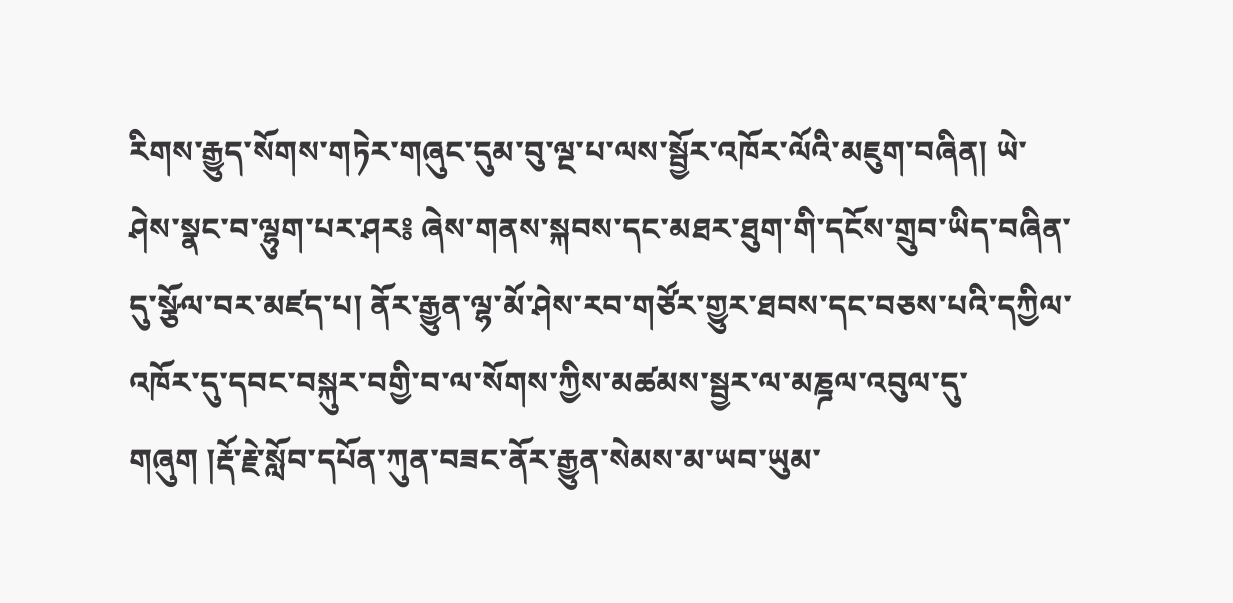རིགས་རྒྱུད་སོགས་གཏེར་གཞུང་དུམ་བུ་ལྔ་པ་ལས་སྦྱོར་འཁོར་ལོའི་མཇུག་བཞིན། ཡེ་ཤེས་སྣང་བ་ལྷུག་པར་ཤར༔ ཞེས་གནས་སྐབས་དང་མཐར་ཐུག་གི་དངོས་གྲུབ་ཡིད་བཞིན་དུ་སྩོལ་བར་མཛད་པ། ནོར་རྒྱུན་ལྷ་མོ་ཤེས་རབ་གཙོར་གྱུར་ཐབས་དང་བཅས་པའི་དཀྱིལ་འཁོར་དུ་དབང་བསྐུར་བགྱི་བ་ལ་སོགས་ཀྱིས་མཚམས་སྦྱར་ལ་མཎྜལ་འབུལ་དུ་གཞུག །རྡོ་རྗེ་སློབ་དཔོན་ཀུན་བཟང་ནོར་རྒྱུན་སེམས་མ་ཡབ་ཡུམ་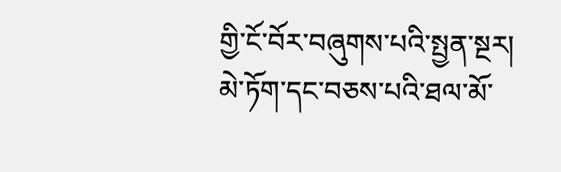གྱི་ངོ་བོར་བཞུགས་པའི་སྤྱན་སྔར། མེ་ཏོག་དང་བཅས་པའི་ཐལ་མོ་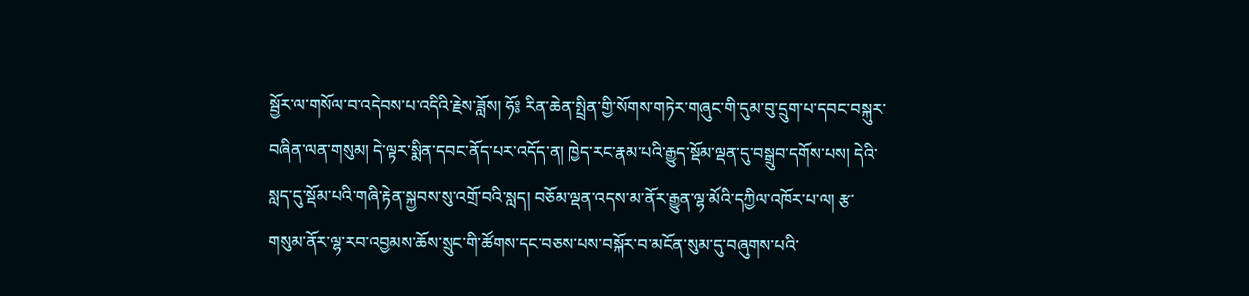སྦྱོར་ལ་གསོལ་བ་འདེབས་པ་འདིའི་རྗེས་ཟློས། ཧོ༔ རིན་ཆེན་སྤྲིན་གྱི་སོགས་གཏེར་གཞུང་གི་དུམ་བུ་དྲུག་པ་དབང་བསྐུར་བཞིན་ལན་གསུམ། དེ་ལྟར་སྨིན་དབང་ནོད་པར་འདོད་ན། ཁྱེད་རང་རྣམ་པའི་རྒྱུད་སྡོམ་ལྡན་དུ་བསྒྲུབ་དགོས་པས། དེའི་སླད་དུ་སྡོམ་པའི་གཞི་རྟེན་སྐྱབས་སུ་འགྲོ་བའི་སླད། བཅོམ་ལྡན་འདས་མ་ནོར་རྒྱུན་ལྷ་མོའི་དཀྱིལ་འཁོར་པ་ལ། རྩ་གསུམ་ནོར་ལྷ་རབ་འབྱམས་ཆོས་སྲུང་གི་ཚོགས་དང་བཅས་པས་བསྐོར་བ་མངོན་སུམ་དུ་བཞུགས་པའི་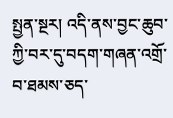སྤྱན་སྔར། འདི་ནས་བྱང་ཆུབ་ཀྱི་བར་དུ་བདག་གཞན་འགྲོ་བ་ཐམས་ཅད་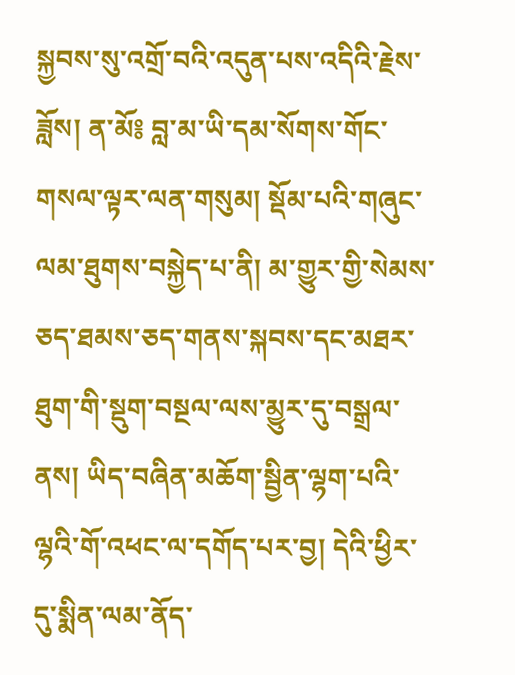སྐྱབས་སུ་འགྲོ་བའི་འདུན་པས་འདིའི་རྗེས་ཟློས། ན་མོ༔ བླ་མ་ཡི་དམ་སོགས་གོང་གསལ་ལྟར་ལན་གསུམ། སྡོམ་པའི་གཞུང་ལམ་ཐུགས་བསྐྱེད་པ་ནི། མ་གྱུར་གྱི་སེམས་ཅད་ཐམས་ཅད་གནས་སྐབས་དང་མཐར་ཐུག་གི་སྡུག་བསྔལ་ལས་མྱུར་དུ་བསྒྲལ་ནས། ཡིད་བཞིན་མཆོག་སྦྱིན་ལྷག་པའི་ལྷའི་གོ་འཕང་ལ་དགོད་པར་བྱ། དེའི་ཕྱིར་དུ་སྨིན་ལམ་ནོད་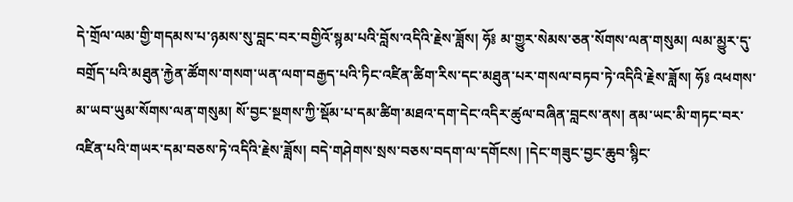དེ་གྲོལ་ལམ་གྱི་གདམས་པ་ཉམས་སུ་བླང་བར་བགྱིའོ་སྙམ་པའི་བློས་འདིའི་རྗེས་ཟློས། ཧོ༔ མ་གྱུར་སེམས་ཅན་སོགས་ལན་གསུམ། ལམ་མྱུར་དུ་བགྲོད་པའི་མཐུན་རྐྱེན་ཚོགས་གསག་ཡན་ལག་བརྒྱད་པའི་ཏིང་འཛིན་ཚིག་རིས་དང་མཐུན་པར་གསལ་བཏབ་ཏེ་འདིའི་རྗེས་ཟློས། ཧོ༔ འཕགས་མ་ཡབ་ཡུམ་སོགས་ལན་གསུམ། སོ་བྱང་སྔགས་ཀྱི་སྡོམ་པ་དམ་ཚིག་མཐའ་དག་དེང་འདིར་ཚུལ་བཞིན་བླངས་ནས། ནམ་ཡང་མི་གཏང་བར་འཛིན་པའི་གཡར་དམ་བཅས་ཏེ་འདིའི་རྗེས་ཟློས། བདེ་གཤེགས་སྲས་བཅས་བདག་ལ་དགོངས། །དེང་གཟུང་བྱང་ཆུབ་སྙིང་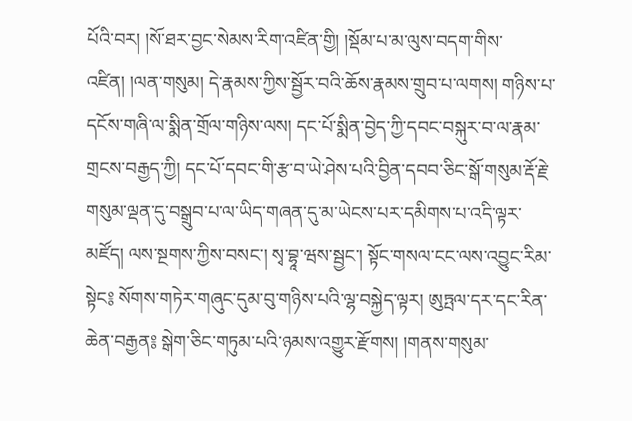པོའི་བར། །སོ་ཐར་བྱང་སེམས་རིག་འཛིན་གྱི། །སྡོམ་པ་མ་ལུས་བདག་གིས་འཛིན། །ལན་གསུམ། དེ་རྣམས་ཀྱིས་སྦྱོར་བའི་ཆོས་རྣམས་གྲུབ་པ་ལགས། གཉིས་པ་དངོས་གཞི་ལ་སྨིན་གྲོལ་གཉིས་ལས། དང་པོ་སྨིན་བྱེད་ཀྱི་དབང་བསྐུར་བ་ལ་རྣམ་གྲངས་བརྒྱད་ཀྱི། དང་པོ་དབང་གི་རྩ་བ་ཡེ་ཤེས་པའི་བྱིན་དབབ་ཅིང་སྒོ་གསུམ་རྡོ་རྗེ་གསུམ་ལྡན་དུ་བསྒྲུབ་པ་ལ་ཡིད་གཞན་དུ་མ་ཡེངས་པར་དམིགས་པ་འདི་ལྟར་མཛོད། ལས་སྔགས་ཀྱིས་བསང་། སྭ་བྷཱ་ཝས་སྦྱང་། སྟོང་གསལ་ངང་ལས་འབྱུང་རིམ་སྟེང༔ སོགས་གཏེར་གཞུང་དུམ་བུ་གཉིས་པའི་ལྷ་བསྐྱེད་ལྟར། ཨུཏྤལ་དར་དང་རིན་ཆེན་བརྒྱན༔ སྒེག་ཅིང་གཏུམ་པའི་ཉམས་འགྱུར་རྫོགས། །གནས་གསུམ་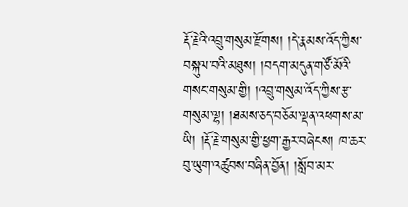རྡོ་རྗེའི་འབྲུ་གསུམ་རྫོགས། །དེ་རྣམས་འོད་ཀྱིས་བསྐུལ་བའི་མཐུས། །བདག་མདུན་གཙོ་མོའི་གསང་གསུམ་གྱི། །འབྲུ་གསུམ་འོད་ཀྱིས་རྩ་གསུམ་ལྷ། །ཐམས་ཅད་བཅོམ་ལྡན་འཕགས་མ་ཡི། །རྡོ་རྗེ་གསུམ་གྱི་ཕྱག་རྒྱར་བཞེངས། ཁ་ཆར་བུ་ཡུག་འཚུབས་བཞིན་བྱོན། །སློབ་མར་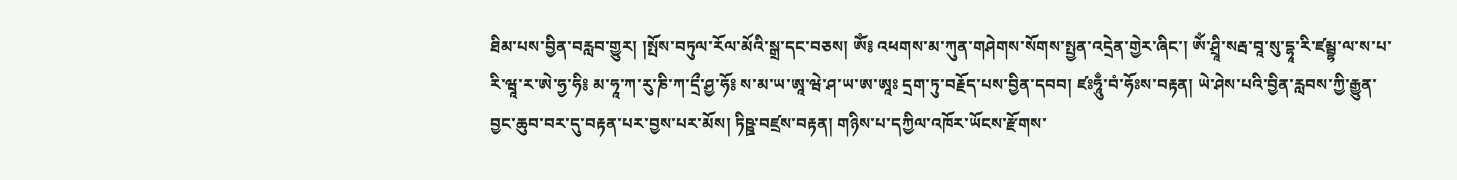ཐིམ་པས་བྱིན་བརླབ་གྱུར། །སྤོས་བཏུལ་རོལ་མོའི་སྒྲ་དང་བཅས། ཨོཾ༔ འཕགས་མ་ཀུན་གཤེགས་སོགས་སྤྱན་འདྲེན་གྱེར་ཞིང་། ཨོཾ་ཤྲཱི་སརྦ་བཱ་སུ་དྷཱ་རི་ཛམྦྷ་ལ་ས་པ་རི་ཝཱ་ར་ཨེ་ཧྱ་ཧི༔ མ་ཧཱ་ཀ་རུ་ཎི་ཀ་དྲྀ་ཤྱ་ཧོ༔ ས་མ་ཡ་ཨཱ་ཝེ་ཤ་ཡ་ཨ་ཨཱཿ དྲག་ཏུ་བརྗོད་པས་བྱིན་དབབ། ཛཿཧཱུྃ་བཾ་ཧོཿས་བརྟན། ཡེ་ཤེས་པའི་བྱིན་རླབས་ཀྱི་རྒྱུན་བྱང་ཆུབ་བར་དུ་བརྟན་པར་བྱས་པར་མོས། ཏིཥྛ་བཛྲས་བརྟན། གཉིས་པ་དཀྱིལ་འཁོར་ཡོངས་རྫོགས་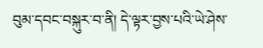བུམ་དབང་བསྐུར་བ་ནི། དེ་ལྟར་བྱས་པའི་ཡེ་ཤེས་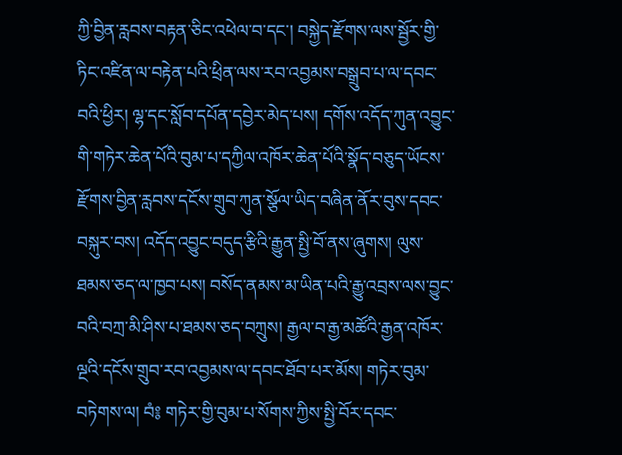ཀྱི་བྱིན་རླབས་བརྟན་ཅིང་འཕེལ་བ་དང་། བསྐྱེད་རྫོགས་ལས་སྦྱོར་གྱི་ཏིང་འཛིན་ལ་བརྟེན་པའི་ཕྲིན་ལས་རབ་འབྱམས་བསྒྲུབ་པ་ལ་དབང་བའི་ཕྱིར། ལྷ་དང་སློབ་དཔོན་དབྱེར་མེད་པས། དགོས་འདོད་ཀུན་འབྱུང་གི་གཏེར་ཆེན་པོའི་བུམ་པ་དཀྱིལ་འཁོར་ཆེན་པོའི་སྣོད་བཅུད་ཡོངས་རྫོགས་བྱིན་རླབས་དངོས་གྲུབ་ཀུན་སྩོལ་ཡིད་བཞིན་ནོར་བུས་དབང་བསྐུར་བས། འདོད་འབྱུང་བདུད་རྩིའི་རྒྱུན་སྤྱི་བོ་ནས་ཞུགས། ལུས་ཐམས་ཅད་ལ་ཁྱབ་པས། བསོད་ནམས་མ་ཡིན་པའི་རྒྱུ་འབྲས་ལས་བྱུང་བའི་བཀྲ་མི་ཤིས་པ་ཐམས་ཅད་བཀྲུས། རྒྱལ་བ་རྒྱ་མཚོའི་རྒྱན་འཁོར་ལྔའི་དངོས་གྲུབ་རབ་འབྱམས་ལ་དབང་ཐོབ་པར་མོས། གཏེར་བུམ་བཏེགས་ལ། བཾ༔ གཏེར་གྱི་བུམ་པ་སོགས་ཀྱིས་སྤྱི་བོར་དབང་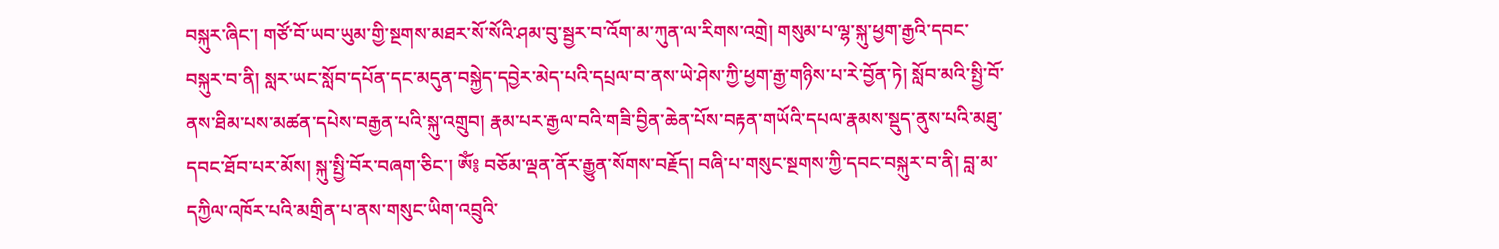བསྐུར་ཞིང་། གཙོ་བོ་ཡབ་ཡུམ་གྱི་སྔགས་མཐར་སོ་སོའི་ཤམ་བུ་སྦྱར་བ་འོག་མ་ཀུན་ལ་རིགས་འགྲེ། གསུམ་པ་ལྷ་སྐུ་ཕྱག་རྒྱའི་དབང་བསྐུར་བ་ནི། སླར་ཡང་སློབ་དཔོན་དང་མདུན་བསྐྱེད་དབྱེར་མེད་པའི་དཔྲལ་བ་ནས་ཡེ་ཤེས་ཀྱི་ཕྱག་རྒྱ་གཉིས་པ་རེ་བྱོན་ཏེ། སློབ་མའི་སྤྱི་བོ་ནས་ཐིམ་པས་མཚན་དཔེས་བརྒྱན་པའི་སྐུ་འགྲུབ། རྣམ་པར་རྒྱལ་བའི་གཟི་བྱིན་ཆེན་པོས་བརྟན་གཡོའི་དཔལ་རྣམས་སྡུད་ནུས་པའི་མཐུ་དབང་ཐོབ་པར་མོས། སྐུ་སྤྱི་བོར་བཞག་ཅིང་། ཨོཾ༔ བཅོམ་ལྡན་ནོར་རྒྱུན་སོགས་བརྗོད། བཞི་པ་གསུང་སྔགས་ཀྱི་དབང་བསྐུར་བ་ནི། བླ་མ་དཀྱིལ་འཁོར་པའི་མགྲིན་པ་ནས་གསུང་ཡིག་འབྲུའི་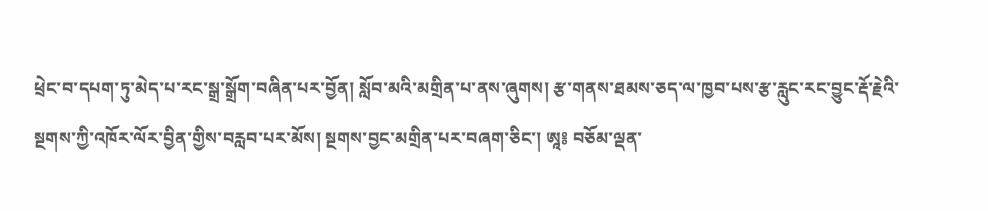ཕྲེང་བ་དཔག་ཏུ་མེད་པ་རང་སྒྲ་སྒྲོག་བཞིན་པར་བྱོན། སློབ་མའི་མགྲིན་པ་ནས་ཞུགས། རྩ་གནས་ཐམས་ཅད་ལ་ཁྱབ་པས་རྩ་རླུང་རང་བྱུང་རྡོ་རྗེའི་སྔགས་ཀྱི་འཁོར་ལོར་བྱིན་གྱིས་བརླབ་པར་མོས། སྔགས་བྱང་མགྲིན་པར་བཞག་ཅིང་། ཨཱ༔ བཅོམ་ལྡན་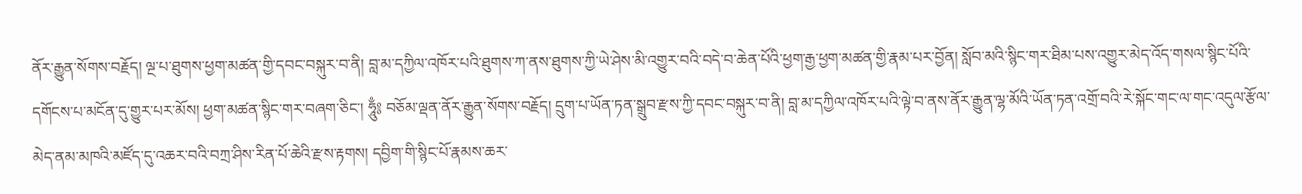ནོར་རྒྱུན་སོགས་བརྗོད། ལྔ་པ་ཐུགས་ཕྱག་མཚན་གྱི་དབང་བསྐུར་བ་ནི། བླ་མ་དཀྱིལ་འཁོར་པའི་ཐུགས་ཀ་ནས་ཐུགས་ཀྱི་ཡེ་ཤེས་མི་འགྱུར་བའི་བདེ་བ་ཆེན་པོའི་ཕྱག་རྒྱ་ཕྱག་མཚན་གྱི་རྣམ་པར་བྱོན། སློབ་མའི་སྙིང་གར་ཐིམ་པས་འགྱུར་མེད་འོད་གསལ་སྙིང་པོའི་དགོངས་པ་མངོན་དུ་གྱུར་པར་མོས། ཕྱག་མཚན་སྙིང་གར་བཞག་ཅིང་། ཧཱུྃ༔ བཅོམ་ལྡན་ནོར་རྒྱུན་སོགས་བརྗོད། དྲུག་པ་ཡོན་ཏན་སྒྲུབ་རྫས་ཀྱི་དབང་བསྐུར་བ་ནི། བླ་མ་དཀྱིལ་འཁོར་པའི་ལྟེ་བ་ནས་ནོར་རྒྱུན་ལྷ་མོའི་ཡོན་ཏན་འགྲོ་བའི་རེ་སྐོང་གང་ལ་གང་འདུལ་རྩོལ་མེད་ནམ་མཁའི་མཛོད་དུ་འཆར་བའི་བཀྲ་ཤིས་རིན་པོ་ཆེའི་རྫས་རྟགས། དབྱིག་གི་སྙིང་པོ་རྣམས་ཆར་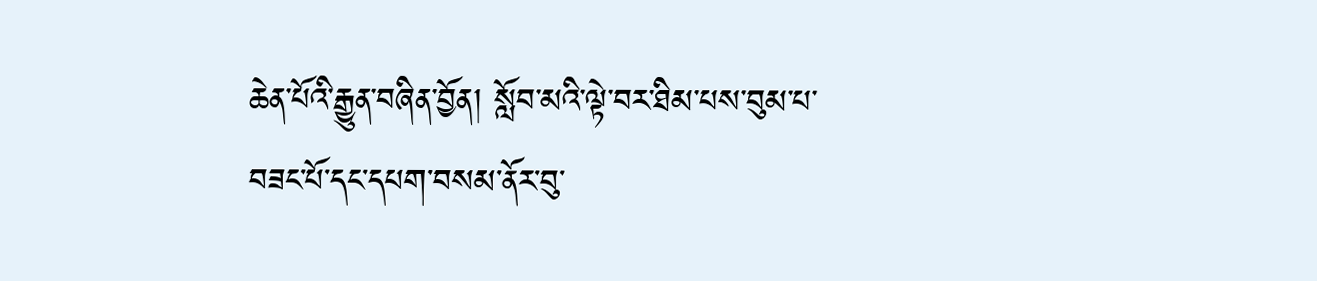ཆེན་པོའི་རྒྱུན་བཞིན་བྱོན། སློབ་མའི་ལྟེ་བར་ཐིམ་པས་བུམ་པ་བཟང་པོ་དང་དཔག་བསམ་ནོར་བུ་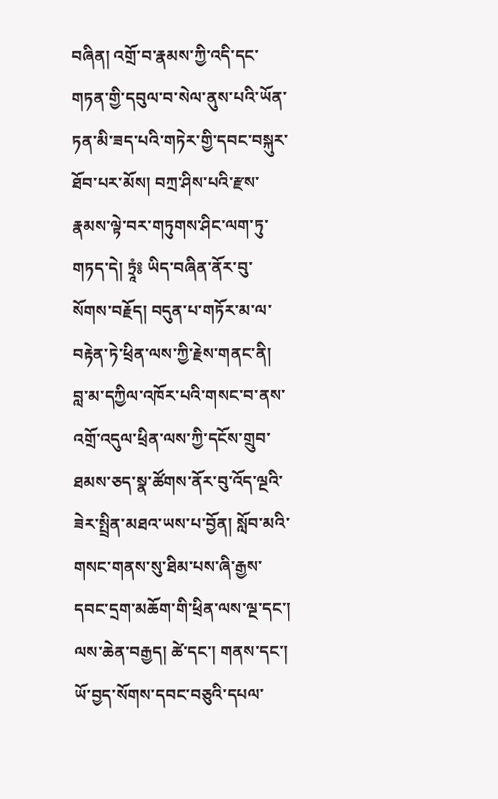བཞིན། འགྲོ་བ་རྣམས་ཀྱི་འདི་དང་གཏན་གྱི་དབུལ་བ་སེལ་ནུས་པའི་ཡོན་ཏན་མི་ཟད་པའི་གཏེར་གྱི་དབང་བསྐུར་ཐོབ་པར་མོས། བཀྲ་ཤིས་པའི་རྫས་རྣམས་ལྟེ་བར་གཏུགས་ཤིང་ལག་ཏུ་གཏད་དེ། ཏྲཱཾ༔ ཡིད་བཞིན་ནོར་བུ་སོགས་བརྗོད། བདུན་པ་གཏོར་མ་ལ་བརྟེན་ཏེ་ཕྲིན་ལས་ཀྱི་རྗེས་གནང་ནི། བླ་མ་དཀྱིལ་འཁོར་པའི་གསང་བ་ནས་འགྲོ་འདུལ་ཕྲིན་ལས་ཀྱི་དངོས་གྲུབ་ཐམས་ཅད་སྣ་ཚོགས་ནོར་བུ་འོད་ལྔའི་ཟེར་སྤྲིན་མཐའ་ཡས་པ་བྱོན། སློབ་མའི་གསང་གནས་སུ་ཐིམ་པས་ཞི་རྒྱས་དབང་དྲག་མཆོག་གི་ཕྲིན་ལས་ལྔ་དང་། ལས་ཆེན་བརྒྱད། ཚེ་དང་། གནས་དང་། ཡོ་བྱད་སོགས་དབང་བཅུའི་དཔལ་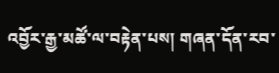འབྱོར་རྒྱ་མཚོ་ལ་བརྟེན་པས། གཞན་དོན་རབ་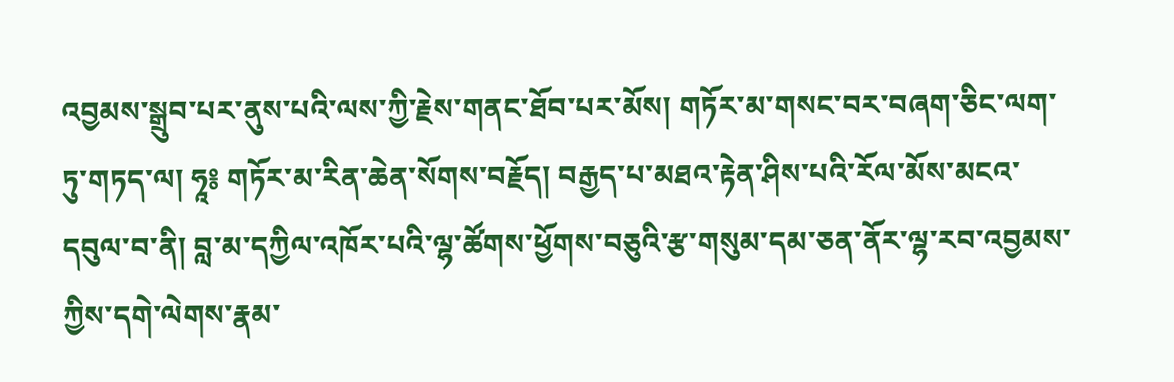འབྱམས་སྒྲུབ་པར་ནུས་པའི་ལས་ཀྱི་རྗེས་གནང་ཐོབ་པར་མོས། གཏོར་མ་གསང་བར་བཞག་ཅིང་ལག་ཏུ་གཏད་ལ། ཧཱ༔ གཏོར་མ་རིན་ཆེན་སོགས་བརྗོད། བརྒྱད་པ་མཐའ་རྟེན་ཤིས་པའི་རོལ་མོས་མངའ་དབུལ་བ་ནི། བླ་མ་དཀྱིལ་འཁོར་པའི་ལྷ་ཚོགས་ཕྱོགས་བཅུའི་རྩ་གསུམ་དམ་ཅན་ནོར་ལྷ་རབ་འབྱམས་ཀྱིས་དགེ་ལེགས་རྣམ་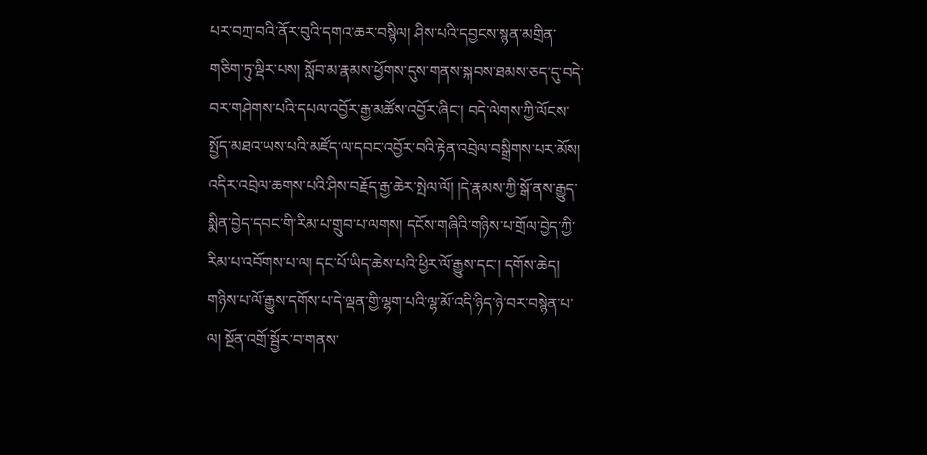པར་བཀྲ་བའི་ནོར་བུའི་དགའ་ཆར་བསྙིལ། ཤིས་པའི་དབྱངས་སྙན་མགྲིན་གཅིག་ཏུ་ལྡིར་པས། སློབ་མ་རྣམས་ཕྱོགས་དུས་གནས་སྐབས་ཐམས་ཅད་དུ་བདེ་བར་གཤེགས་པའི་དཔལ་འབྱོར་རྒྱ་མཚོས་འབྱོར་ཞིང་། བདེ་ལེགས་ཀྱི་ལོངས་སྤྱོད་མཐའ་ཡས་པའི་མཛོད་ལ་དབང་འབྱོར་བའི་རྟེན་འབྲེལ་བསྒྲིགས་པར་མོས། འདིར་འབྲེལ་ཆགས་པའི་ཤིས་བརྗོད་རྒྱ་ཆེར་སྤེལ་ལོ། །དེ་རྣམས་ཀྱི་སྒོ་ནས་རྒྱུད་སྨིན་བྱེད་དབང་གི་རིམ་པ་གྲུབ་པ་ལགས། དངོས་གཞིའི་གཉིས་པ་གྲོལ་བྱེད་ཀྱི་རིམ་པ་འབོགས་པ་ལ། དང་པོ་ཡིད་ཆེས་པའི་ཕྱིར་ལོ་རྒྱུས་དང་། དགོས་ཆེད། གཉིས་པ་ལོ་རྒྱུས་དགོས་པ་དེ་ལྡན་གྱི་ལྷག་པའི་ལྷ་མོ་འདི་ཉིད་ཉེ་བར་བསྙེན་པ་ལ། སྔོན་འགྲོ་སྦྱོར་བ་གནས་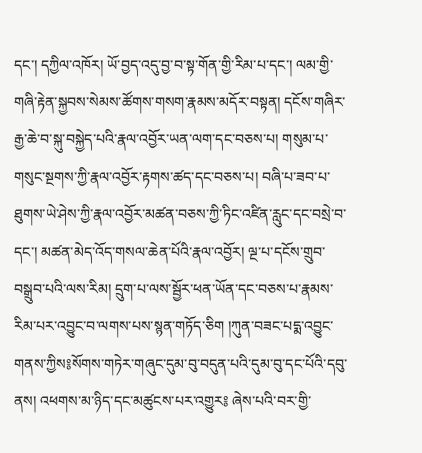དང་། དཀྱིལ་འཁོར། ཡོ་བྱད་འདུ་བྱ་བ་སྟ་གོན་གྱི་རིམ་པ་དང་། ལམ་གྱི་གཞི་རྟེན་སྐྱབས་སེམས་ཚོགས་གསག་རྣམས་མདོར་བསྟན། དངོས་གཞིར་རྒྱ་ཆེ་བ་སྐུ་བསྐྱེད་པའི་རྣལ་འབྱོར་ཡན་ལག་དང་བཅས་པ། གསུམ་པ་གསུང་སྔགས་ཀྱི་རྣལ་འབྱོར་རྟགས་ཚད་དང་བཅས་པ། བཞི་པ་ཟབ་པ་ཐུགས་ཡེ་ཤེས་ཀྱི་རྣལ་འབྱོར་མཚན་བཅས་ཀྱི་ཏིང་འཛིན་རླུང་དང་བསྲེ་བ་དང་། མཚན་མེད་འོད་གསལ་ཆེན་པོའི་རྣལ་འབྱོར། ལྔ་པ་དངོས་གྲུབ་བསྒྲུབ་པའི་ལས་རིམ། དྲུག་པ་ལས་སྦྱོར་ཕན་ཡོན་དང་བཅས་པ་རྣམས་རིམ་པར་འབྱུང་བ་ལགས་པས་སྙན་གཏོད་ཅིག །ཀུན་བཟང་པདྨ་འབྱུང་གནས་ཀྱིས༔སོགས་གཏེར་གཞུང་དུམ་བུ་བདུན་པའི་དུམ་བུ་དང་པོའི་དབུ་ནས། འཕགས་མ་ཉིད་དང་མཚུངས་པར་འགྱུར༔ ཞེས་པའི་བར་གྱི་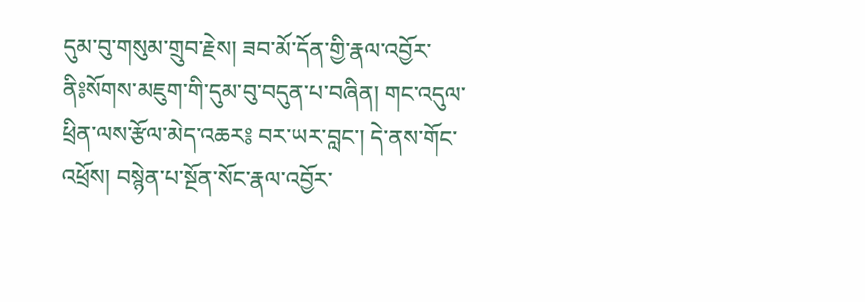དུམ་བུ་གསུམ་གྲུབ་རྗེས། ཟབ་མོ་དོན་གྱི་རྣལ་འབྱོར་ནི༔སོགས་མཇུག་གི་དུམ་བུ་བདུན་པ་བཞིན། གང་འདུལ་ཕྲིན་ལས་རྩོལ་མེད་འཆར༔ བར་ཡར་བླང་། དེ་ནས་གོང་འཕྲོས། བསྙེན་པ་སྔོན་སོང་རྣལ་འབྱོར་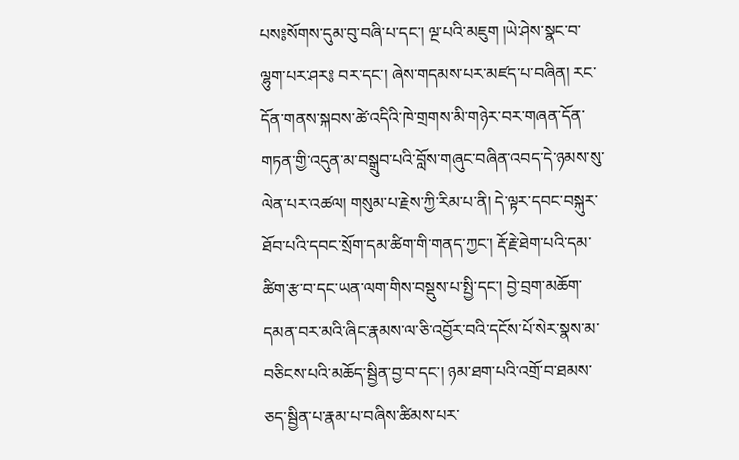པས༔སོགས་དུམ་བུ་བཞི་པ་དང་། ལྔ་པའི་མཇུག །ཡེ་ཤེས་སྣང་བ་ལྷུག་པར་ཤར༔ བར་དང་། ཞེས་གདམས་པར་མཛད་པ་བཞིན། རང་དོན་གནས་སྐབས་ཚེ་འདིའི་ཁེ་གྲགས་མི་གཉེར་བར་གཞན་དོན་གཏན་གྱི་འདུན་མ་བསྒྲུབ་པའི་བློས་གཞུང་བཞིན་འབད་དེ་ཉམས་སུ་ལེན་པར་འཚལ། གསུམ་པ་རྗེས་ཀྱི་རིམ་པ་ནི། དེ་ལྟར་དབང་བསྐུར་ཐོབ་པའི་དབང་སྲོག་དམ་ཚིག་གི་གནད་ཀྱང་། རྡོ་རྗེ་ཐེག་པའི་དམ་ཚིག་རྩ་བ་དང་ཡན་ལག་གིས་བསྡུས་པ་སྤྱི་དང་། བྱེ་བྲག་མཆོག་དམན་བར་མའི་ཞིང་རྣམས་ལ་ཅི་འབྱོར་བའི་དངོས་པོ་སེར་སྣས་མ་བཅིངས་པའི་མཆོད་སྦྱིན་བྱ་བ་དང་། ཉམ་ཐག་པའི་འགྲོ་བ་ཐམས་ཅད་སྦྱིན་པ་རྣམ་པ་བཞིས་ཚིམས་པར་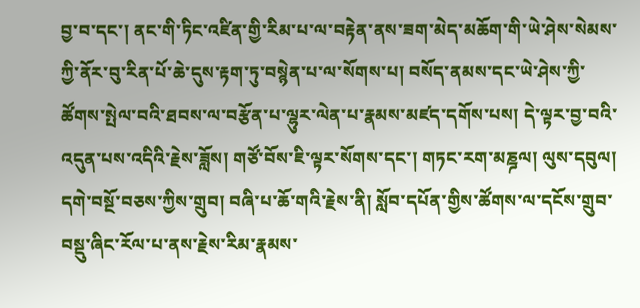བྱ་བ་དང་། ནང་གི་ཏིང་འཛིན་གྱི་རིམ་པ་ལ་བརྟེན་ནས་ཟག་མེད་མཆོག་གི་ཡེ་ཤེས་སེམས་ཀྱི་ནོར་བུ་རིན་པོ་ཆེ་དུས་རྟག་ཏུ་བསྙེན་པ་ལ་སོགས་པ། བསོད་ནམས་དང་ཡེ་ཤེས་ཀྱི་ཚོགས་སྤེལ་བའི་ཐབས་ལ་བརྩོན་པ་ལྷུར་ལེན་པ་རྣམས་མཛད་དགོས་པས། དེ་ལྟར་བྱ་བའི་འདུན་པས་འདིའི་རྗེས་ཟློས། གཙོ་བོས་ཇི་ལྟར་སོགས་དང་། གཏང་རག་མཎྜལ། ལུས་དབུལ། དགེ་བསྔོ་བཅས་ཀྱིས་གྲུབ། བཞི་པ་ཆོ་གའི་རྗེས་ནི། སློབ་དཔོན་གྱིས་ཚོགས་ལ་དངོས་གྲུབ་བསྡུ་ཞིང་རོལ་པ་ནས་རྗེས་རིམ་རྣམས་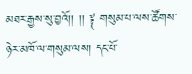མཐར་རྒྱས་སུ་བྱའོ།། །། ༈ གསུམ་པ་ལས་ཚོགས་ཉེར་མཁོ་ལ་གསུམ་ལས། དང་པོ་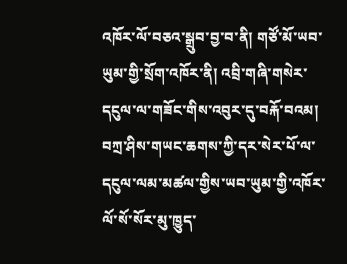འཁོར་ལོ་བཅའ་སྒྲུབ་བྱ་བ་ནི། གཙོ་མོ་ཡབ་ཡུམ་གྱི་སྲོག་འཁོར་ནི། འབྲི་གཞི་གསེར་དངུལ་ལ་གཟོང་གིས་འབུར་དུ་བརྐོ་བའམ། བཀྲ་ཤིས་གཡང་ཆགས་ཀྱི་དར་སེར་པོ་ལ་དངུལ་ལམ་མཚལ་གྱིས་ཡབ་ཡུམ་གྱི་འཁོར་ལོ་སོ་སོར་མུ་ཁྱུད་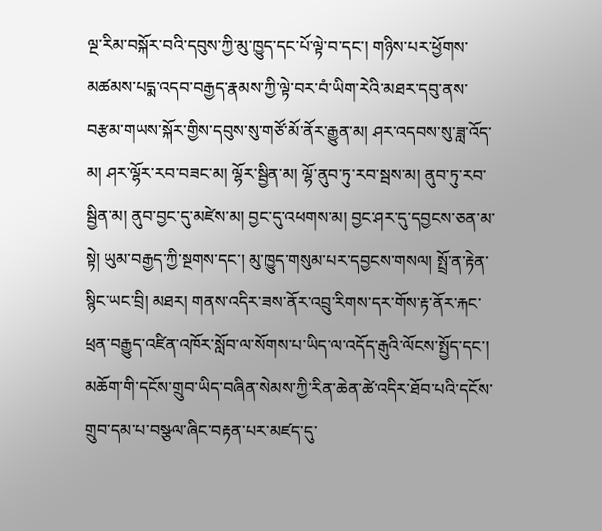ལྔ་རིམ་བསྐོར་བའི་དབུས་ཀྱི་མུ་ཁྱུད་དང་པོ་ལྟེ་བ་དང་། གཉིས་པར་ཕྱོགས་མཚམས་པདྨ་འདབ་བརྒྱད་རྣམས་ཀྱི་ལྟེ་བར་བཾ་ཡིག་རེའི་མཐར་དབུ་ནས་བརྩམ་གཡས་སྐོར་གྱིས་དབུས་སུ་གཙོ་མོ་ནོར་རྒྱུན་མ། ཤར་འདབས་སུ་ཟླ་འོད་མ། ཤར་ལྷོར་རབ་བཟང་མ། ལྷོར་སྦྱིན་མ། ལྷོ་ནུབ་ཏུ་རབ་སྦས་མ། ནུབ་ཏུ་རབ་སྦྱིན་མ། ནུབ་བྱང་དུ་མཛེས་མ། བྱང་དུ་འཕགས་མ། བྱང་ཤར་དུ་དབྱངས་ཅན་མ་སྟེ། ཡུམ་བརྒྱད་ཀྱི་སྔགས་དང་། མུ་ཁྱུད་གསུམ་པར་དབྱངས་གསལ། སྤྲོ་ན་རྟེན་སྙིང་ཡང་བྲི། མཐར། གནས་འདིར་ཟས་ནོར་འབྲུ་རིགས་དར་གོས་རྟ་ནོར་རྐང་ཕྲན་བརྒྱུད་འཛིན་འཁོར་སློབ་ལ་སོགས་པ་ཡིད་ལ་འདོད་རྒུའི་ལོངས་སྤྱོད་དང་། མཆོག་གི་དངོས་གྲུབ་ཡིད་བཞིན་སེམས་ཀྱི་རིན་ཆེན་ཚེ་འདིར་ཐོབ་པའི་དངོས་གྲུབ་དམ་པ་བསྩལ་ཞིང་བརྟན་པར་མཛད་དུ་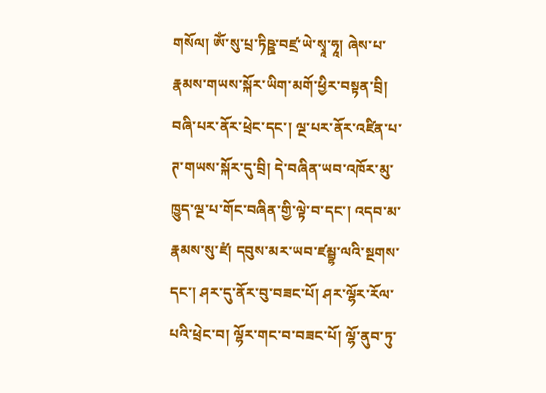གསོལ། ཨོཾ་སུ་པྲ་ཏིཥྛ་བཛྲ་ཡེ་སྭཱ་ཧཱ། ཞེས་པ་རྣམས་གཡས་སྐོར་ཡིག་མགོ་ཕྱིར་བསྟན་བྲི། བཞི་པར་ནོར་ཕྲེང་དང་། ལྔ་པར་ནོར་འཛིན་པ་ཊ་གཡས་སྐོར་དུ་བྲི། དེ་བཞིན་ཡབ་འཁོར་མུ་ཁྱུད་ལྔ་པ་གོང་བཞིན་གྱི་ལྟེ་བ་དང་། འདབ་མ་རྣམས་སུ་ཛཾ། དབུས་མར་ཡབ་ཛམྦྷ་ལའི་སྔགས་དང་། ཤར་དུ་ནོར་བུ་བཟང་པོ། ཤར་ལྷོར་རོལ་པའི་ཕྲེང་བ། ལྷོར་གང་བ་བཟང་པོ། ལྷོ་ནུབ་ཏུ་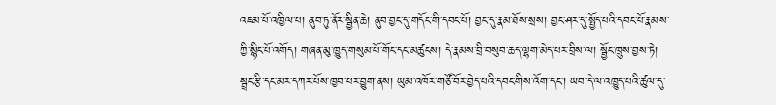འཇམ་པོ་འཁྱིལ་པ། ནུབ་ཏུ་ནོར་སྦྱིན་ཆེ། ནུབ་བྱང་དུ་གདོང་གི་དབང་པོ། བྱང་དུ་རྣམ་ཐོས་སྲས། བྱང་ཤར་དུ་སྤྱོད་པའི་དབང་པོ་རྣམས་ཀྱི་སྙིང་པོ་འགོད། གཞན་མུ་ཁྱུད་གསུམ་པོ་གོང་དང་མཚུངས། དེ་རྣམས་བྲི་བསུབ་ཆད་ལྷག་མེད་པར་བྲིས་ལ། སྦྱོང་ཁྲུས་བྱས་ཏེ། སྦྲང་རྩི་དང་མར་དཀར་པོས་ཁྱབ་པར་བྱུག་ནས། ཡུམ་འཁོར་གཙོ་བོར་བྱེད་པའི་དབང་གིས་འོག་དང་། ཡབ་དེ་ལ་འཁྱུད་པའི་ཚུལ་དུ་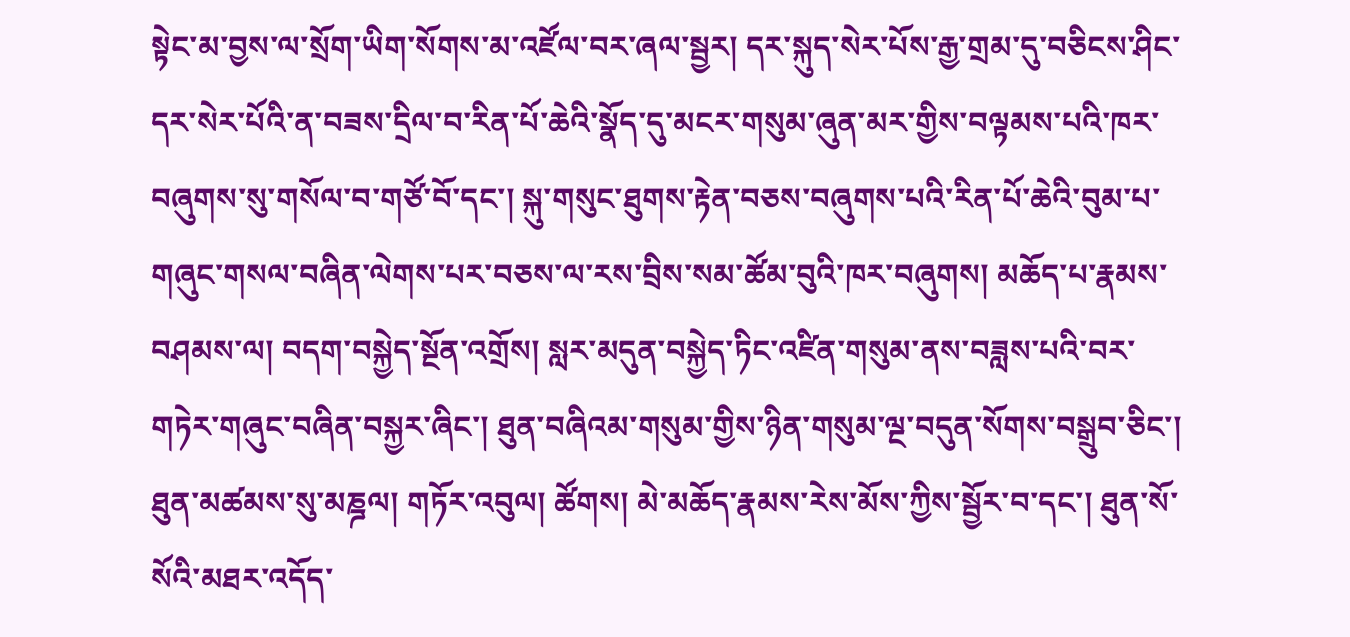སྟེང་མ་བྱས་ལ་སྲོག་ཡིག་སོགས་མ་འཛོལ་བར་ཞལ་སྦྱར། དར་སྐུད་སེར་པོས་རྒྱ་གྲམ་དུ་བཅིངས་ཤིང་དར་སེར་པོའི་ན་བཟས་དྲིལ་བ་རིན་པོ་ཆེའི་སྣོད་དུ་མངར་གསུམ་ཞུན་མར་གྱིས་བལྟམས་པའི་ཁར་བཞུགས་སུ་གསོལ་བ་གཙོ་བོ་དང་། སྐུ་གསུང་ཐུགས་རྟེན་བཅས་བཞུགས་པའི་རིན་པོ་ཆེའི་བུམ་པ་གཞུང་གསལ་བཞིན་ལེགས་པར་བཅས་ལ་རས་བྲིས་སམ་ཚོམ་བུའི་ཁར་བཞུགས། མཆོད་པ་རྣམས་བཤམས་ལ། བདག་བསྐྱེད་སྔོན་འགྲོས། སླར་མདུན་བསྐྱེད་ཏིང་འཛིན་གསུམ་ནས་བཟླས་པའི་བར་གཏེར་གཞུང་བཞིན་བསྐྱར་ཞིང་། ཐུན་བཞིའམ་གསུམ་གྱིས་ཉིན་གསུམ་ལྔ་བདུན་སོགས་བསྒྲུབ་ཅིང་། ཐུན་མཚམས་སུ་མཎྜལ། གཏོར་འབུལ། ཚོགས། མེ་མཆོད་རྣམས་རེས་མོས་ཀྱིས་སྦྱོར་བ་དང་། ཐུན་སོ་སོའི་མཐར་འདོད་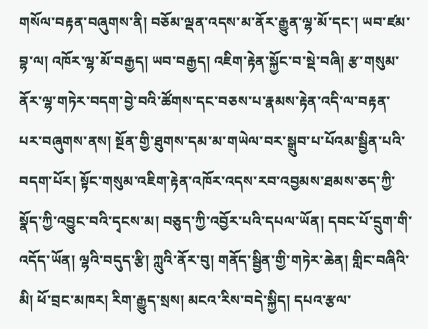གསོལ་བརྟན་བཞུགས་ནི། བཅོམ་ལྡན་འདས་མ་ནོར་རྒྱུན་ལྷ་མོ་དང་། ཡབ་ཛམ་བྷ་ལ། འཁོར་ལྷ་མོ་བརྒྱད། ཡབ་བརྒྱད། འཇིག་རྟེན་སྐྱོང་བ་སྡེ་བཞི། རྩ་གསུམ་ནོར་ལྷ་གཏེར་བདག་བྱེ་བའི་ཚོགས་དང་བཅས་པ་རྣམས་རྟེན་འདི་ལ་བརྟན་པར་བཞུགས་ནས། སྔོན་གྱི་ཐུགས་དམ་མ་གཡེལ་བར་སྒྲུབ་པ་པོའམ་སྦྱིན་པའི་བདག་པོར། སྟོང་གསུམ་འཇིག་རྟེན་འཁོར་འདས་རབ་འབྱམས་ཐམས་ཅད་ཀྱི་སྣོད་ཀྱི་འབྱུང་བའི་དྭངས་མ། བཅུད་ཀྱི་འབྱོར་པའི་དཔལ་ཡོན། དབང་པོ་དྲུག་གི་འདོད་ཡོན། ལྷའི་བདུད་རྩི། ཀླུའི་ནོར་བུ། གནོད་སྦྱིན་གྱི་གཏེར་ཆེན། གླིང་བཞིའི་མི། ཕོ་བྲང་མཁར། རིག་རྒྱུད་སྲས། མངའ་རིས་བདེ་སྐྱིད། དཔའ་རྩལ་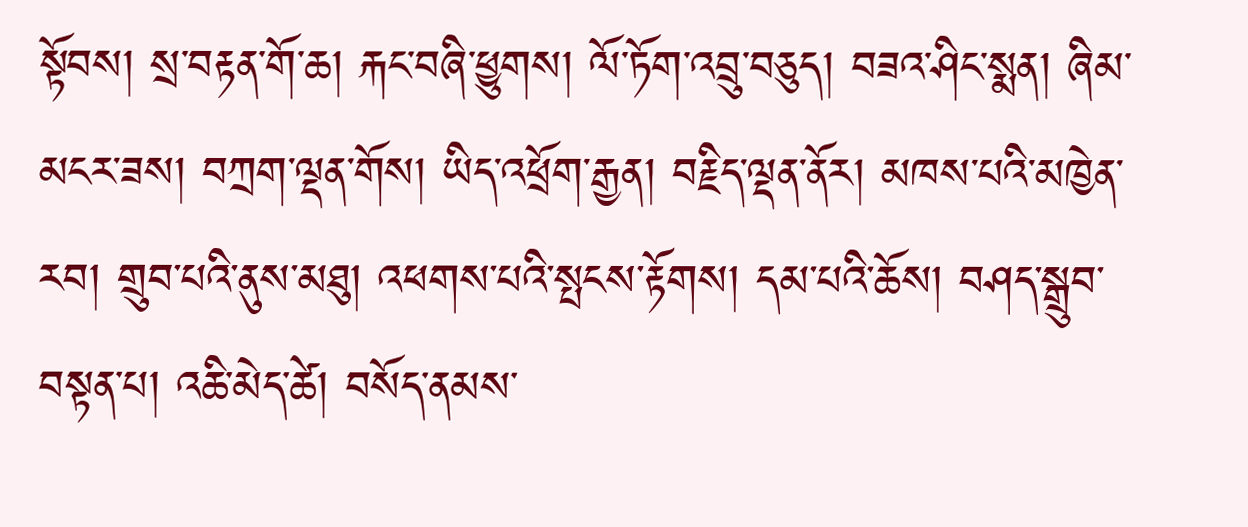སྟོབས། སྲ་བརྟན་གོ་ཆ། རྐང་བཞི་ཕྱུགས། ལོ་ཏོག་འབྲུ་བཅུད། བཟའ་ཤིང་སྨན། ཞིམ་མངར་ཟས། བཀྲག་ལྡན་གོས། ཡིད་འཕྲོག་རྒྱན། བརྗིད་ལྡན་ནོར། མཁས་པའི་མཁྱེན་རབ། གྲུབ་པའི་ནུས་མཐུ། འཕགས་པའི་སྤངས་རྟོགས། དམ་པའི་ཆོས། བཤད་སྒྲུབ་བསྟན་པ། འཆི་མེད་ཚེ། བསོད་ནམས་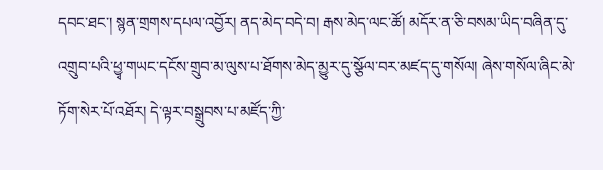དབང་ཐང་། སྙན་གྲགས་དཔལ་འབྱོར། ནད་མེད་བདེ་བ། རྒས་མེད་ལང་ཚོ། མདོར་ན་ཅི་བསམ་ཡིད་བཞིན་དུ་འགྲུབ་པའི་ཕྱྭ་གཡང་དངོས་གྲུབ་མ་ལུས་པ་ཐོགས་མེད་མྱུར་དུ་སྩོལ་བར་མཛད་དུ་གསོལ། ཞེས་གསོལ་ཞིང་མེ་ཏོག་སེར་པོ་འཐོར། དེ་ལྟར་བསྒྲུབས་པ་མཛོད་ཀྱི་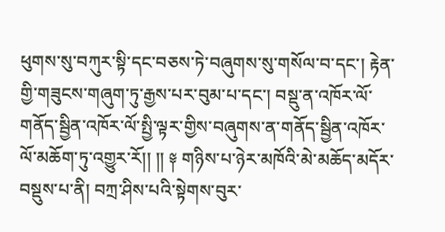ཕུགས་སུ་བཀུར་སྟི་དང་བཅས་ཏེ་བཞུགས་སུ་གསོལ་བ་དང་། རྟེན་གྱི་གཟུངས་གཞུག་ཏུ་རྒྱས་པར་བུམ་པ་དང་། བསྡུ་ན་འཁོར་ལོ་གནོད་སྦྱིན་འཁོར་ལོ་སྤྱི་ལྟར་གྱིས་བཞུགས་ན་གནོད་སྦྱིན་འཁོར་ལོ་མཆོག་ཏུ་འགྱུར་རོ།། །། ༈ གཉིས་པ་ཉེར་མཁོའི་མེ་མཆོད་མདོར་བསྡུས་པ་ནི། བཀྲ་ཤིས་པའི་སྟེགས་བུར་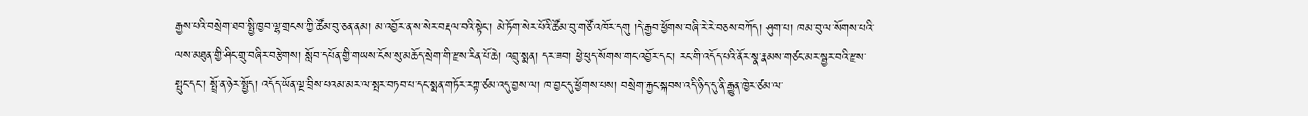རྒྱས་པའི་བསྲེག་ཐབ་སྤྱི་ཁྱབ་ལྷ་གྲངས་ཀྱི་ཚོམ་བུ་ཅན་ནམ། མ་འབྱོར་ན་ས་སེར་བརྡལ་བའི་སྟེང་། མེ་ཏོག་སེར་པོའི་ཚོམ་བུ་གཙོ་འཁོར་དགུ །དེ་རྒྱབ་ཕྱོགས་བཞི་རེ་རེ་བཅས་བཀོད། ཤུག་པ། ཁམ་བུ་ལ་སོགས་པའི་ལས་མཐུན་གྱི་ཤིང་གྲུ་བཞིར་བརྩེགས། སློབ་དཔོན་གྱི་གཡས་ངོས་སུ་མཆོད་སྲེག་གི་རྫས་རིན་པོ་ཆེ། འབྲུ་སྨན། དར་ཟབ། ཕྱེ་ཕུད་སོགས་གང་འབྱོར་དང་། རང་གི་འདོད་པའི་ནོར་སྣ་རྣམས་གཙང་མར་སྦྱར་བའི་རྫས་སྤུང་དང་། སྤྲོ་ན་ཉེར་སྤྱོད། འདོད་ཡོན་ལྔ་བྲིས་པའམ་མར་ལ་སྤར་བཏབ་པ་དང་སྨན་གཏོར་རཀྟ་ཙམ་འདུ་བྱས་ལ། ཁ་བྱང་དུ་ཕྱོགས་པས། བསྲེག་རྐྱང་སྐབས་འདི་ཉིད་དུ་ནི་རྒྱུན་ཁྱེར་ཙམ་ལ་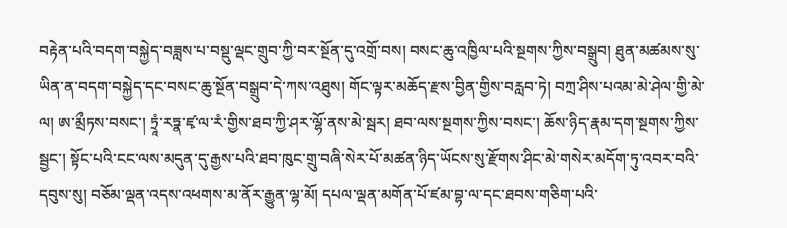བརྟེན་པའི་བདག་བསྐྱེད་བཟླས་པ་བསྡུ་ལྡང་གྲུབ་ཀྱི་བར་སྔོན་དུ་འགྲོ་བས། བསང་ཆུ་འཁྱིལ་པའི་སྔགས་ཀྱིས་བསྒྲུབ། ཐུན་མཚམས་སུ་ཡིན་ན་བདག་བསྐྱེད་དང་བསང་ཆུ་སྔོན་བསྒྲུབ་དེ་ཀས་འཐུས། གོང་ལྟར་མཆོད་རྫས་བྱིན་གྱིས་བརླབ་ཏེ། བཀྲ་ཤིས་པའམ་མེ་ཤེལ་གྱི་མེ་ལ། ཨ་མྲྀཏས་བསང་། ཏྲཱཾ་རཏྣ་ཛྭ་ལ་རཾ་གྱིས་ཐབ་ཀྱི་ཤར་ལྷོ་ནས་མེ་སྦར། ཐབ་ལས་སྔགས་ཀྱིས་བསང་། ཆོས་ཉིད་རྣམ་དག་སྔགས་ཀྱིས་སྦྱང་། སྟོང་པའི་ངང་ལས་མདུན་དུ་རྒྱས་པའི་ཐབ་ཁུང་གྲུ་བཞི་སེར་པོ་མཚན་ཉིད་ཡོངས་སུ་རྫོགས་ཤིང་མེ་གསེར་མདོག་ཏུ་འབར་བའི་དབུས་སུ། བཅོམ་ལྡན་འདས་འཕགས་མ་ནོར་རྒྱུན་ལྷ་མོ། དཔལ་ལྡན་མགོན་པོ་ཛམ་བྷ་ལ་དང་ཐབས་གཅིག་པའི་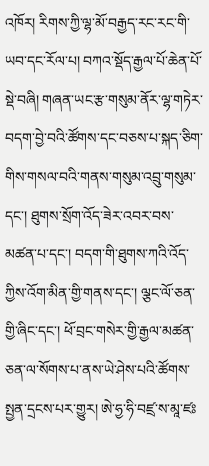འཁོར། རིགས་ཀྱི་ལྷ་མོ་བརྒྱད་རང་རང་གི་ཡབ་དང་རོལ་པ། བཀའ་སྡོད་རྒྱལ་པོ་ཆེན་པོ་སྡེ་བཞི། གཞན་ཡང་རྩ་གསུམ་ནོར་ལྷ་གཏེར་བདག་བྱེ་བའི་ཚོགས་དང་བཅས་པ་སྐད་ཅིག་གིས་གསལ་བའི་གནས་གསུམ་འབྲུ་གསུམ་དང་། ཐུགས་སྲོག་འོད་ཟེར་འབར་བས་མཚན་པ་དང་། བདག་གི་ཐུགས་ཀའི་འོད་ཀྱིས་འོག་མིན་གྱི་གནས་དང་། ལྕང་ལོ་ཅན་གྱི་ཞིང་དང་། ཕོ་བྲང་གསེར་གྱི་རྒྱལ་མཚན་ཅན་ལ་སོགས་པ་ནས་ཡེ་ཤེས་པའི་ཚོགས་སྤྱན་དྲངས་པར་གྱུར། ཨེ་ཧྱ་ཧི་བཛྲ་ས་མཱ་ཛཿ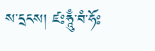ས་དྲངས། ཛཿཧཱུྃ་བཾ་ཧོཿ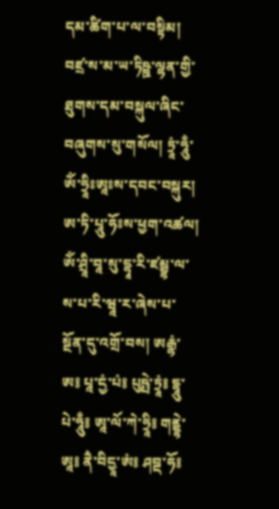དམ་ཚིག་པ་ལ་བསྟིམ། བཛྲ་ས་མ་ཡ་ཏིཥྛ་ལྷན་གྱི་ཐུགས་དམ་བསྐུལ་ཞིང་བཞུགས་སུ་གསོལ། ཏྲཱཾ་ཧཱུྃ་ཨོཾ་ཧྲཱིཿཨཱཿས་དབང་བསྐུར། ཨ་ཏི་པཱུ་ཧོཿས་ཕྱག་འཚལ། ཨོཾ་ཤྲཱི་བཱ་སུ་དྷཱ་རི་ཛམྦྷ་ལ་ས་པ་རི་ཝཱ་ར་ཞེས་པ་སྔོན་དུ་འགྲོ་བས། ཨརྒྷཾ་ཨ༔ པཱ་དྱཾ་པཾ༔ པུཥྤེ་ཏྲཱཾ༔ དྷཱུ་པེ་ཧཱུྃ༔ ཨཱ་ལོ་ཀེ་ཧྲཱི༔ གནྡྷེ་ཨཱ༔ ནཻ་བིདྱཱ་ཨཾ༔ ཤབྡ་ཧོ༔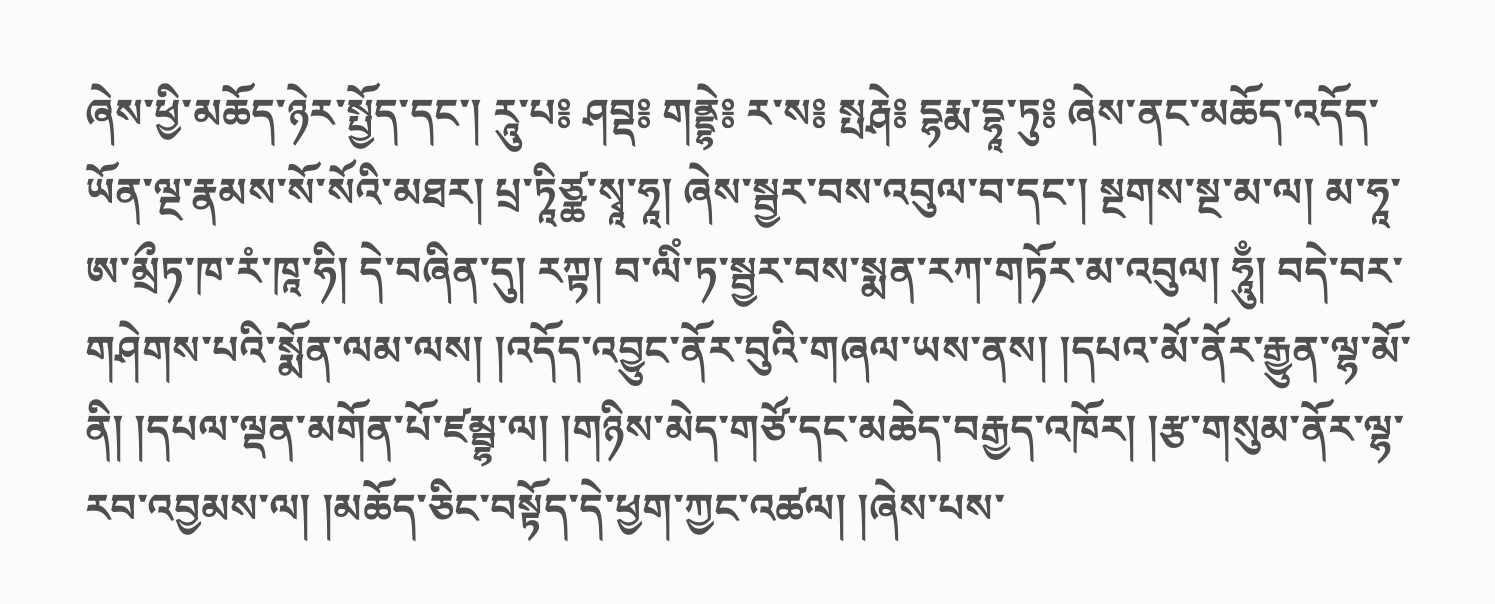ཞེས་ཕྱི་མཆོད་ཉེར་སྤྱོད་དང་། རཱུ་པ༔ ཤབྡ༔ གནྡྷེ༔ ར་ས༔ སྤརྴེ༔ དྷརྨ་དྷཱ་ཏུ༔ ཞེས་ནང་མཆོད་འདོད་ཡོན་ལྔ་རྣམས་སོ་སོའི་མཐར། པྲ་ཏཱིཙྪ་སྭཱ་ཧཱ། ཞེས་སྦྱར་བས་འབུལ་བ་དང་། སྔགས་སྔ་མ་ལ། མ་ཧཱ་ཨ་མྲྀཏ་ཁ་རཾ་ཁཱ་ཧི། དེ་བཞིན་དུ། རཀྟ། བ་ལིཾ་ཏ་སྦྱར་བས་སྨན་རཀ་གཏོར་མ་འབུལ། ཧཱུྃ། བདེ་བར་གཤེགས་པའི་སྨོན་ལམ་ལས། །འདོད་འབྱུང་ནོར་བུའི་གཞལ་ཡས་ནས། །དཔའ་མོ་ནོར་རྒྱུན་ལྷ་མོ་ནི། །དཔལ་ལྡན་མགོན་པོ་ཛམྦྷ་ལ། །གཉིས་མེད་གཙོ་དང་མཆེད་བརྒྱད་འཁོར། །རྩ་གསུམ་ནོར་ལྷ་རབ་འབྱམས་ལ། །མཆོད་ཅིང་བསྟོད་དེ་ཕྱག་ཀྱང་འཚལ། །ཞེས་པས་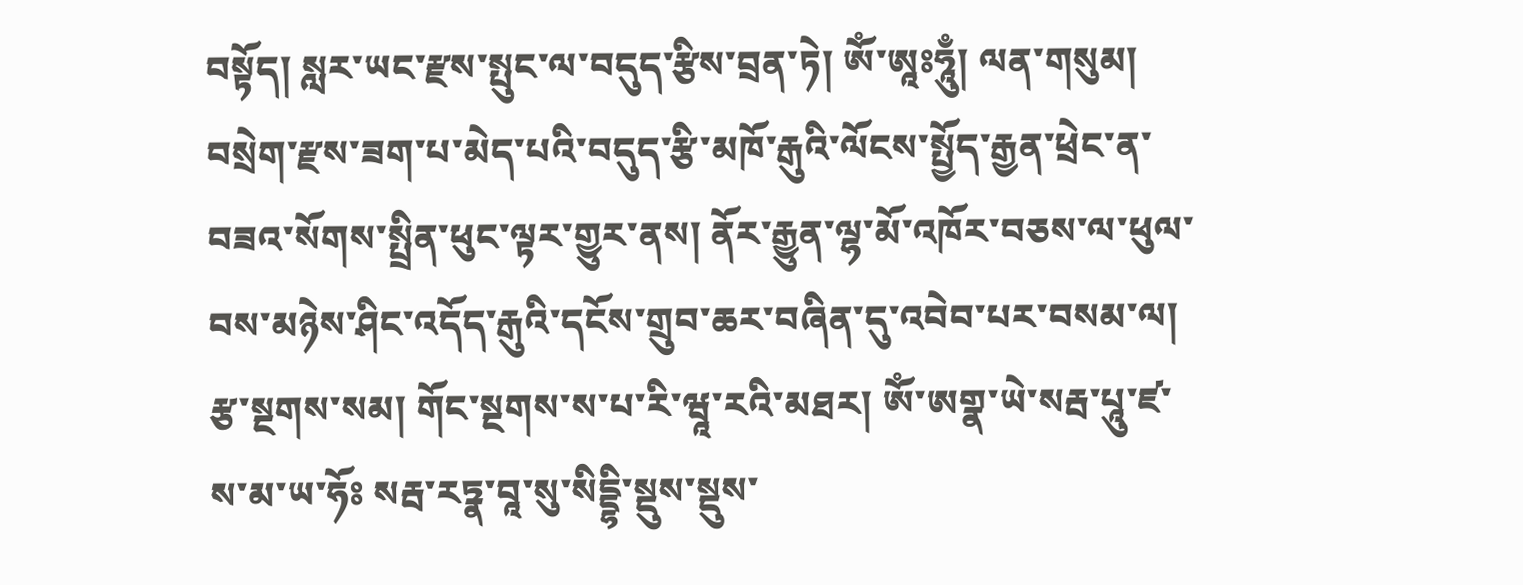བསྟོད། སླར་ཡང་རྫས་སྤུང་ལ་བདུད་རྩིས་བྲན་ཏེ། ཨོཾ་ཨཱཿཧཱུྃ། ལན་གསུམ། བསྲེག་རྫས་ཟག་པ་མེད་པའི་བདུད་རྩི་མཁོ་རྒུའི་ལོངས་སྤྱོད་རྒྱན་ཕྲེང་ན་བཟའ་སོགས་སྤྲིན་ཕུང་ལྟར་གྱུར་ནས། ནོར་རྒྱུན་ལྷ་མོ་འཁོར་བཅས་ལ་ཕུལ་བས་མཉེས་ཤིང་འདོད་རྒུའི་དངོས་གྲུབ་ཆར་བཞིན་དུ་འབེབ་པར་བསམ་ལ། རྩ་སྔགས་སམ། གོང་སྔགས་ས་པ་རི་ཝཱ་རའི་མཐར། ཨོཾ་ཨགྣ་ཡེ་སརྦ་པཱུ་ཛ་ས་མ་ཡ་ཧོཿ སརྦ་རཏྣ་བཱ་སུ་སིདྡྷི་སྡུས་སྡུས་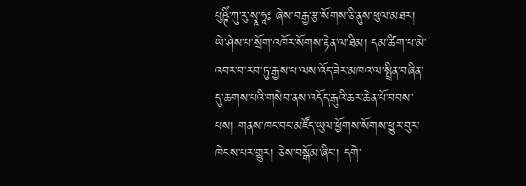པུཥྚིཾ་ཀུ་རུ་སྭཱ་ཧཱཿ ཞེས་བརྒྱ་རྩ་སོགས་ཅི་ནུས་ཕུལ་མཐར། ཡེ་ཤེས་པ་སྲོག་འཁོར་སོགས་རྟེན་ལ་ཐིམ། དམ་ཚིག་པ་མེ་འབར་བ་རབ་ཏུ་རྒྱས་པ་ལས་འོད་ཟེར་མཁའ་ལ་སྤྲིན་བཞིན་དུ་ཆགས་པའི་གསེབ་ནས་འདོད་རྒུའི་ཆར་ཆེན་པོ་བབས་པས། གནས་ཁང་བང་མཛོད་ཡུལ་ཕྱོགས་སོགས་ཕྱུར་བུར་ཁེངས་པར་གྱུར། ཅེས་བསྒོམ་ཞིང་། དགེ་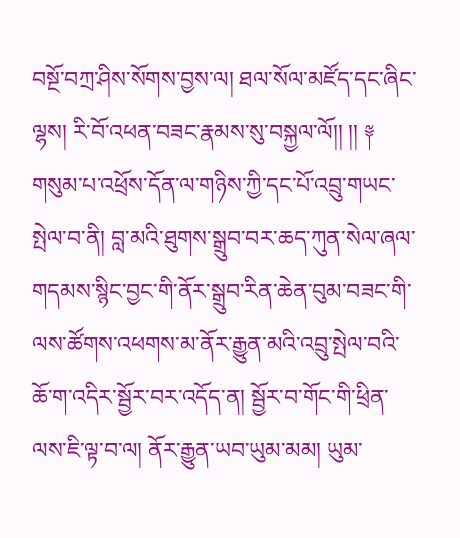བསྔོ་བཀྲ་ཤིས་སོགས་བྱས་ལ། ཐལ་སོལ་མཛོད་དང་ཞིང་ལྷས། རི་བོ་འཕན་བཟང་རྣམས་སུ་བསྐྱལ་ལོ།། །། ༈ གསུམ་པ་འཕྲོས་དོན་ལ་གཉིས་ཀྱི་དང་པོ་འབྲུ་གཡང་སྤེལ་བ་ནི། བླ་མའི་ཐུགས་སྒྲུབ་བར་ཆད་ཀུན་སེལ་ཞལ་གདམས་སྙིང་བྱང་གི་ནོར་སྒྲུབ་རིན་ཆེན་བུམ་བཟང་གི་ལས་ཚོགས་འཕགས་མ་ནོར་རྒྱུན་མའི་འབྲུ་སྤེལ་བའི་ཆོ་ག་འདིར་སྦྱོར་བར་འདོད་ན། སྦྱོར་བ་གོང་གི་ཕྲིན་ལས་ཇི་ལྟ་བ་ལ། ནོར་རྒྱུན་ཡབ་ཡུམ་མམ། ཡུམ་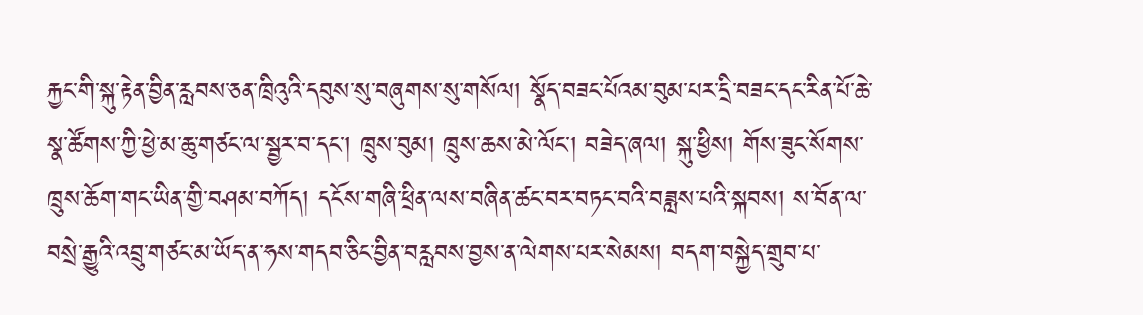རྐྱང་གི་སྐུ་རྟེན་བྱིན་རླབས་ཅན་ཁྲིའུའི་དབུས་སུ་བཞུགས་སུ་གསོལ། སྣོད་བཟང་པོའམ་བུམ་པར་དྲི་བཟང་དང་རིན་པོ་ཆེ་སྣ་ཚོགས་ཀྱི་ཕྱེ་མ་ཆུ་གཙང་ལ་སྦྱར་བ་དང་། ཁྲུས་བུམ། ཁྲུས་ཆས་མེ་ལོང་། བཟེད་ཞལ། སྐུ་ཕྱིས། གོས་ཟུང་སོགས་ཁྲུས་ཆོག་གང་ཡིན་གྱི་བཤམ་བཀོད། དངོས་གཞི་ཕྲིན་ལས་བཞིན་ཚང་བར་བཏང་བའི་བཟླས་པའི་སྐབས། ས་བོན་ལ་བསྲེ་རྒྱུའི་འབྲུ་གཙང་མ་ཡོད་ན་ཧས་གདབ་ཅིང་བྱིན་བརླབས་བྱས་ན་ལེགས་པར་སེམས། བདག་བསྐྱེད་གྲུབ་པ་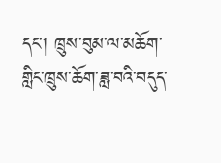དང་། ཁྲུས་བུམ་ལ་མཆོག་གླིང་ཁྲུས་ཆོག་ཟླ་བའི་བདུད་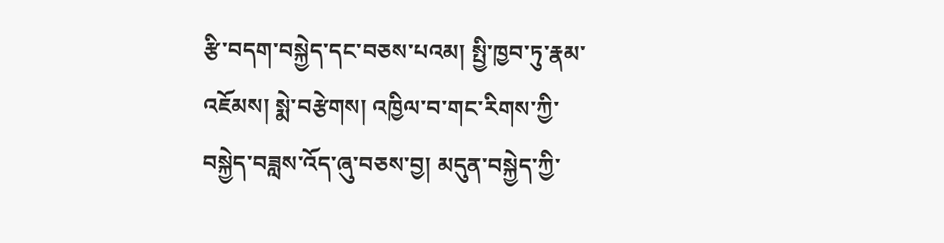རྩི་བདག་བསྐྱེད་དང་བཅས་པའམ། སྤྱི་ཁྱབ་ཏུ་རྣམ་འཇོམས། སྨེ་བརྩེགས། འཁྱིལ་བ་གང་རིགས་ཀྱི་བསྐྱེད་བཟླས་འོད་ཞུ་བཅས་བྱ། མདུན་བསྐྱེད་ཀྱི་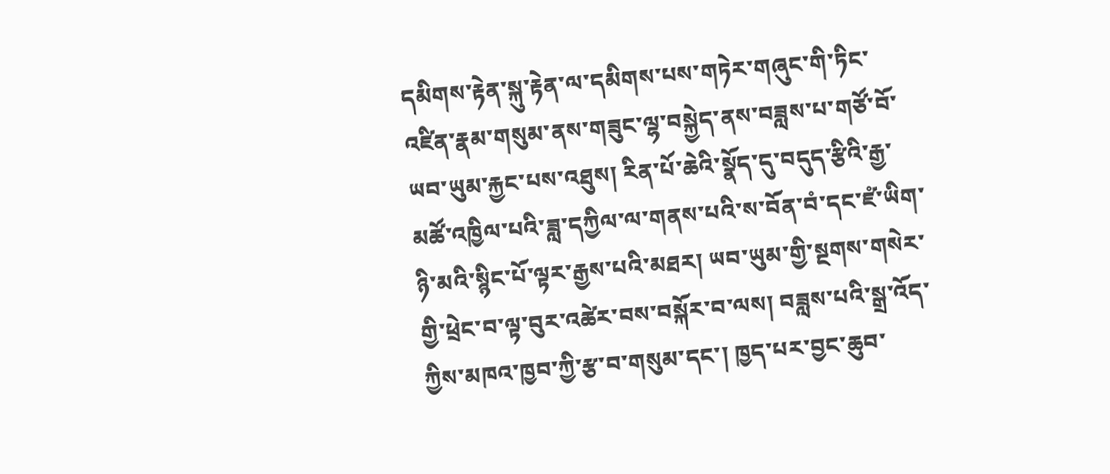དམིགས་རྟེན་སྐུ་རྟེན་ལ་དམིགས་པས་གཏེར་གཞུང་གི་ཏིང་འཛིན་རྣམ་གསུམ་ནས་གཟུང་ལྷ་བསྐྱེད་ནས་བཟླས་པ་གཙོ་བོ་ཡབ་ཡུམ་རྐྱང་པས་འཐུས། རིན་པོ་ཆེའི་སྣོད་དུ་བདུད་རྩིའི་རྒྱ་མཚོ་འཁྱིལ་པའི་ཟླ་དཀྱིལ་ལ་གནས་པའི་ས་བོན་བཾ་དང་ཛཾ་ཡིག་ཉི་མའི་སྙིང་པོ་ལྟར་རྒྱས་པའི་མཐར། ཡབ་ཡུམ་གྱི་སྔགས་གསེར་གྱི་ཕྲེང་བ་ལྟ་བུར་འཚེར་བས་བསྐོར་བ་ལས། བཟླས་པའི་སྒྲ་འོད་ཀྱིས་མཁའ་ཁྱབ་ཀྱི་རྩ་བ་གསུམ་དང་། ཁྱད་པར་བྱང་ཆུབ་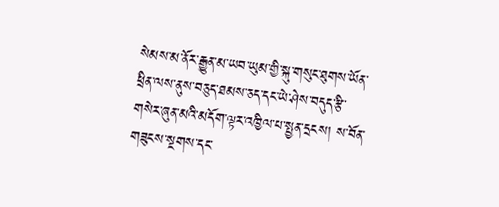སེམས་མ་ནོར་རྒྱུན་མ་ཡབ་ཡུམ་གྱི་སྐུ་གསུང་ཐུགས་ཡོན་ཕྲིན་ལས་ནུས་བཅུད་ཐམས་ཅད་དང་ཡེ་ཤེས་བདུད་རྩི་གསེར་ཞུན་མའི་མདོག་ལྟར་འཁྱིལ་པ་སྤྱན་དྲངས། ས་བོན་གཟུངས་སྔགས་དང་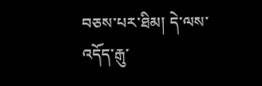བཅས་པར་ཐིམ། དེ་ལས་འདོད་རྒུ་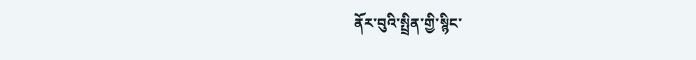ནོར་བུའི་སྤྲིན་གྱི་སྙིང་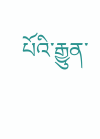པོའི་རྒྱུན་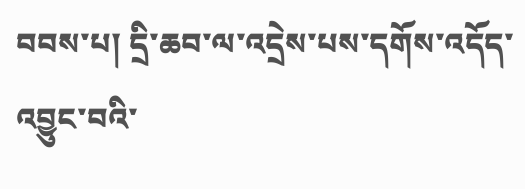བབས་པ། དྲི་ཆབ་ལ་འདྲེས་པས་དགོས་འདོད་འབྱུང་བའི་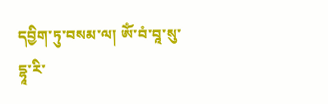དབྱིག་ཏུ་བསམ་ལ། ཨོཾ་བཾ་བཱ་སུ་དྷཱ་རི་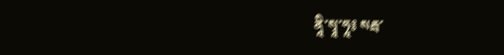ནཱི་སྭཱ་ཧཱ༔ སརྦ་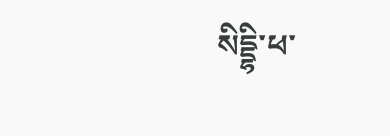སིདྡྷི་ཕ་